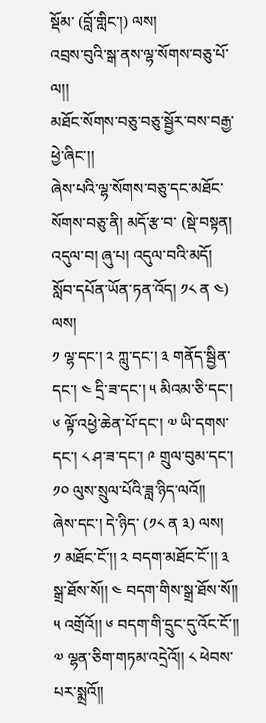སྡོམ་ (བློ་གླིང་།) ལས།
འབྲས་བུའི་སྒ་ནས་ལྷ་སོགས་བཅུ་པོ་ལ།།
མཐོང་སོགས་བཅུ་བཅུ་སྦྱོར་བས་བརྒྱ་ཕྱེ་ཞིང་།།
ཞེས་པའི་ལྷ་སོགས་བཅུ་དང་མཐོང་སོགས་བཅུ་ནི། མདོ་རྩ་བ་ (སྡེ་བསྟན། འདུལ་བ། ཞུ་པ། འདུལ་བའི་མདོ། སློབ་དཔོན་ཡོན་ཏན་འོད། ༡༨ ན ༤) ལས།
༡ ལྷ་དང་། ༢ ཀླུ་དང་། ༣ གནོད་སྦྱིན་དང་། ༤ དྲི་ཟ་དང་། ༥ མིའམ་ཅི་དང་། ༦ ལྟོ་འཕྱེ་ཆེན་པོ་དང་། ༧ ཡི་དགས་དང་། ༨ ཤ་ཟ་དང་། ༩ གྲུལ་བུམ་དང་། ༡༠ ལུས་སྲུལ་པོའི་ཟླ་ཉིད་ལའོ།།
ཞེས་དང་། དེ་ཉིད་ (༡༨ ན ༣) ལས།
༡ མཐོང་ངོ་།། ༢ བདག་མཐོང་ངོ་།། ༣ སྒྲ་ཐོས་སོ།། ༤ བདག་གིས་སྒྲ་ཐོས་སོ།། ༥ འགྲོའོ།། ༦ བདག་གི་དྲུང་དུ་འོང་ངོ་།། ༧ ལྷན་ཅིག་གཏམ་འདྲེའོ།། ༨ ཕེབས་པར་སྨྲའོ།།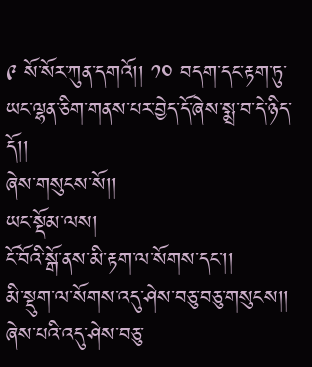༩ སོ་སོར་ཀུན་དགའོ།། ༡༠ བདག་དང་རྟག་ཏུ་ཡང་ལྷན་ཅིག་གནས་པར་བྱེད་དོ་ཞེས་སྨྲ་བ་དེ་ཉིད་དོ།།
ཞེས་གསུངས་སོ།།
ཡང་སྡོམ་ལས།
ངོ་བོའི་སྒོ་ནས་མི་རྟག་ལ་སོགས་དང་།།
མི་སྡུག་ལ་སོགས་འདུ་ཤེས་བཅུ་བཅུ་གསུངས།།
ཞེས་པའི་འདུ་ཤེས་བཅུ་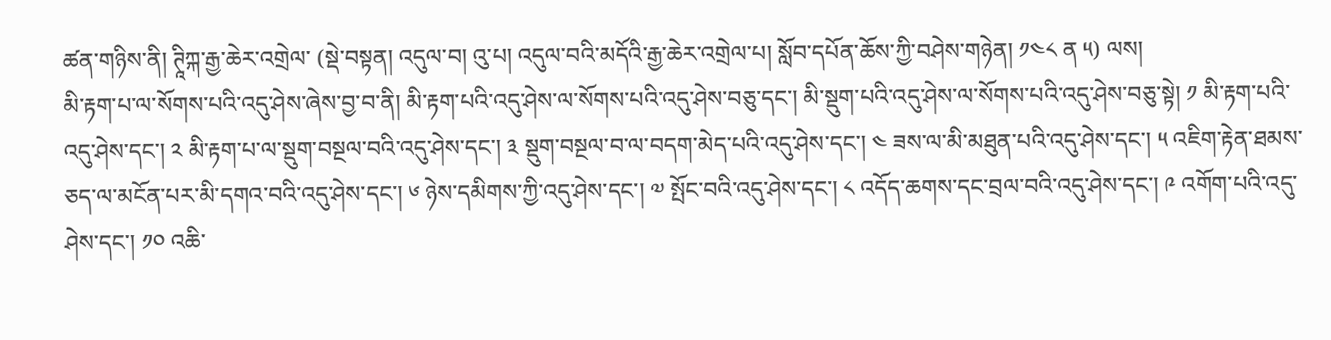ཚན་གཉིས་ནི། ཊཱིཀྐ་རྒྱ་ཆེར་འགྲེལ་ (སྡེ་བསྟན། འདུལ་བ། འུ་པ། འདུལ་བའི་མདོའི་རྒྱ་ཆེར་འགྲེལ་པ། སློབ་དཔོན་ཆོས་ཀྱི་བཤེས་གཉེན། ༡༤༨ ན ༥) ལས།
མི་རྟག་པ་ལ་སོགས་པའི་འདུ་ཤེས་ཞེས་བྱ་བ་ནི། མི་རྟག་པའི་འདུ་ཤེས་ལ་སོགས་པའི་འདུ་ཤེས་བཅུ་དང་། མི་སྡུག་པའི་འདུ་ཤེས་ལ་སོགས་པའི་འདུ་ཤེས་བཅུ་སྟེ། ༡ མི་རྟག་པའི་འདུ་ཤེས་དང་། ༢ མི་རྟག་པ་ལ་སྡུག་བསྔལ་བའི་འདུ་ཤེས་དང་། ༣ སྡུག་བསྔལ་བ་ལ་བདག་མེད་པའི་འདུ་ཤེས་དང་། ༤ ཟས་ལ་མི་མཐུན་པའི་འདུ་ཤེས་དང་། ༥ འཇིག་རྟེན་ཐམས་ཅད་ལ་མངོན་པར་མི་དགའ་བའི་འདུ་ཤེས་དང་། ༦ ཉེས་དམིགས་ཀྱི་འདུ་ཤེས་དང་། ༧ སྤོང་བའི་འདུ་ཤེས་དང་། ༨ འདོད་ཆགས་དང་བྲལ་བའི་འདུ་ཤེས་དང་། ༩ འགོག་པའི་འདུ་ཤེས་དང་། ༡༠ འཆི་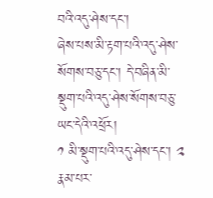བའི་འདུ་ཤེས་དང་།
ཞེས་པས་མི་རྟག་པའི་འདུ་ཤེས་སོགས་བཅུ་དང་། དེ་བཞིན་མི་སྡུག་པའི་འདུ་ཤེས་སོགས་བཅུ་ཡང་དེའི་འཕྲོར།
༡ མི་སྡུག་པའི་འདུ་ཤེས་དང་། ༢ རྣམ་པར་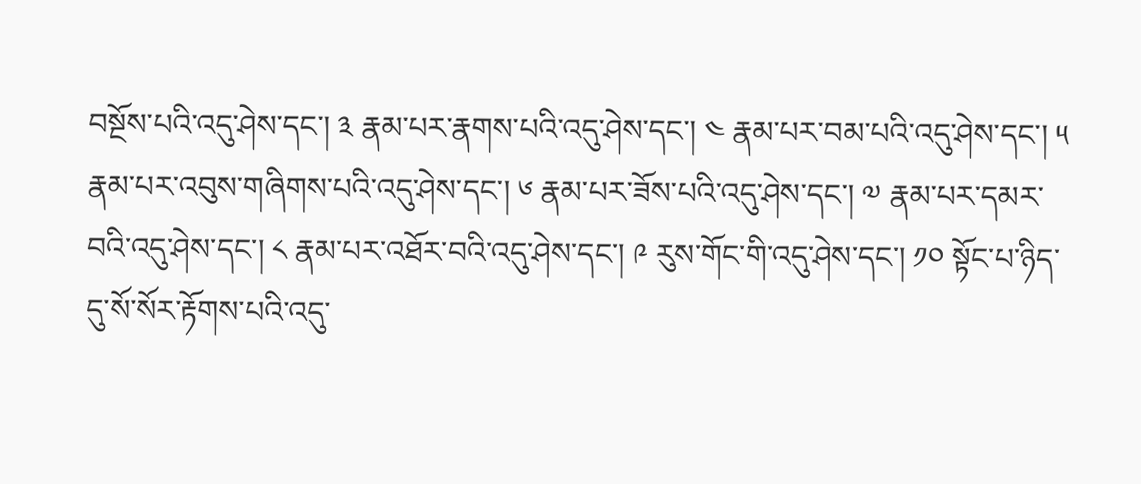བསྔོས་པའི་འདུ་ཤེས་དང་། ༣ རྣམ་པར་རྣགས་པའི་འདུ་ཤེས་དང་། ༤ རྣམ་པར་བམ་པའི་འདུ་ཤེས་དང་། ༥ རྣམ་པར་འབུས་གཞིགས་པའི་འདུ་ཤེས་དང་། ༦ རྣམ་པར་ཟོས་པའི་འདུ་ཤེས་དང་། ༧ རྣམ་པར་དམར་བའི་འདུ་ཤེས་དང་། ༨ རྣམ་པར་འཐོར་བའི་འདུ་ཤེས་དང་། ༩ རུས་གོང་གི་འདུ་ཤེས་དང་། ༡༠ སྟོང་པ་ཉིད་དུ་སོ་སོར་རྟོགས་པའི་འདུ་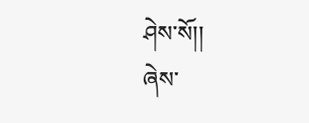ཤེས་སོ།།
ཞེས་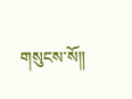གསུངས་སོ༎